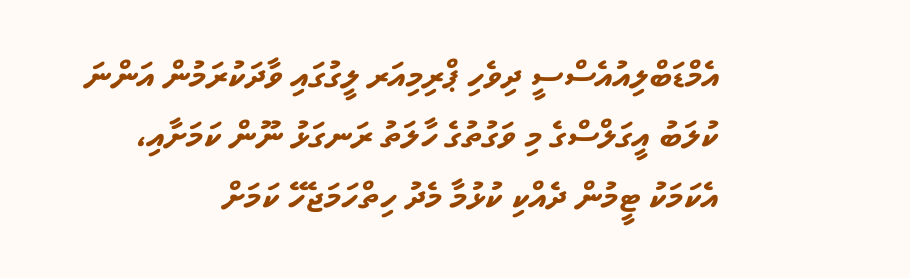އެމްޑަބްލިއުއެސްސީ ދިވެހި ޕްރިމިއަރ ލީގުގައި ވާދަކުރަމުން އަންނަ ކުލަބު އީގަލްސްގެ މި ވަގުތުގެ ހާލަތު ރަނގަޅު ނޫން ކަމަށާއި، އެކަމަކު ޓީމުން ދެއްކި ކުޅުމާ މެދު ހިތްހަމަޖެހޭ ކަމަށް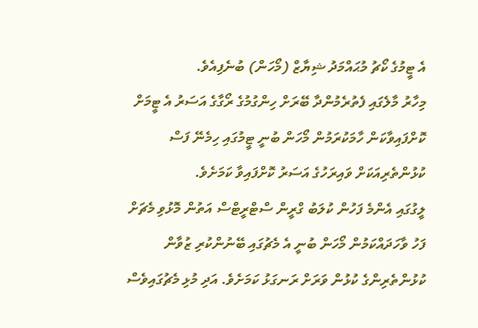އެ ޓީމުގެ ކޯޗު މުޙައްމަދު ޝިޔާޒް (މޯހަން) ބުނެފިއެވެ.
މިހާރު މާލެގައި ފެތުރެމުންދާ ބޭރަށް ހިންގުމުގެ ރޯގާގެ އަސަރު އެ ޓީމަށް ކޮށްފައިވާކަން ހާމަކުރަމުން މޯހަން ބުނީ ޓީމުގައި ހިމެނޭ ފަސް ކުޅުންތެރިއަކަށް ވައިރަހުގެ އަސަރު ކޮށްފައިވާ ކަމަށެވެ.
ލީގުގައި އެންމެ ފަހުން ކުލަބު ގްރީން ސްޓްރީޓްސް އަތުން މޮޅުވި މެޗަށް ފަހު ވާހަދައްކަމުން މޯހަން ބުނީ އެ މެޗުގައި ބޭނުންކުރި ޒުވާން ކުޅުންތެރިންގެ ކުޅުން ވަރަށް ރަނގަޅު ކަމަށެވެ. އަދި މުޅި މެޗުގައިވެސް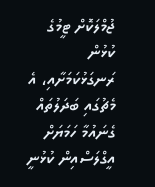ޖުމްލަކޮށް ޓީމުގެ ކުޅުން ރަނގަޅުކަމަށާއި، އެ މެޗުގައި ބަދަލުތައް ގެނައުމާ ހަމަޔަށް އީގްލަސްއިން ކުޅުނީ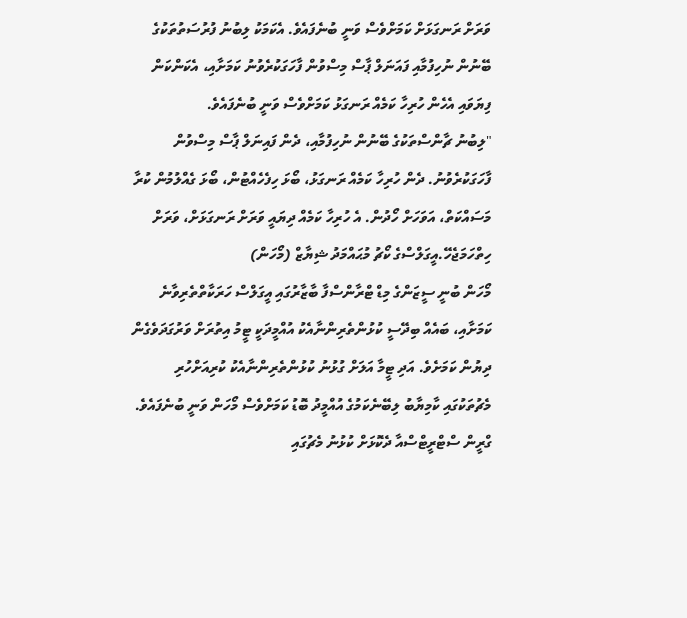ވަރަށް ރަނގަޅަށް ކަމަށްވެސް ވަނީ ބުނެފައެވެ. އެކަމަކު ލިބުނު ފުރުސަތުތަކުގެ ބޭނުން ނުހިފުމާއި ފައަނަލް ޕާސް މިސްވުން ފާހަގަކުރެވުނު ކަމަށާއި، އެކަންކަން ފިޔަވައި އެހެން ހުރިހާ ކަމެއް ރަނގަޅު ކަމަށްވެސް ވަނީ ބުނެފައެވެ.
"ލިބުނު ޗާންސްތަކުގެ ބޭނުން ނުހިފުމާއި، ދެން ފައިނަލް ޕާސް މިސްވުން ފާހަގަކުރެވުނު. ދެން ހުރިހާ ކަމެއް ރަނގަޅު، ބޯޅަ ހިފެހެއްޓުން، ބޯޅަ ގެއްލުމުން ކުރާ މަސައްކަތް، އަވަހަށް ހޯދުން. އެ ހުރިހާ ކަމެއް ދިޔައީ ވަރަށް ރަނގަޅަށް، ވަރަށް ހިތްހަމަޖެހޭ.އީގަލްސްގެ ކޯޗު މުޙައްމަދު ޝިޔާޒް (މޯހަން)
މޯހަން ބުނީ ސީޒަންގެ މިޑް ޓްރާންސްފާ ބާޒާރުގައި އީގަލްސް ހަރަކާތްތެރިވާނެ ކަމަށާއި، ބައެއް ބިދޭސީ ކުޅުންތެރިންނާއެކު އުއްމީދަކީ ޓީމު އިތުރަށް ވަރުގަދަވެގެން ދިޔުން ކަމަށެވެ. އަދި ޓީމާ އަލަށް ގުޅުނު ކުޅުންތެރިންނާއެކު ކުރިއަށްހުރި މެޗުތަކުގައި ކާމިޔާބު ލިބޭނެކަމުގެ އުއްމީދު ބޮޑު ކަމަށްވެސް މޯހަން ވަނީ ބުނެފައެވެ.
ގްރީން ސްޓްރީޓްސްއާ ދެކޮޅަށް ކުޅުނު މެޗުގައި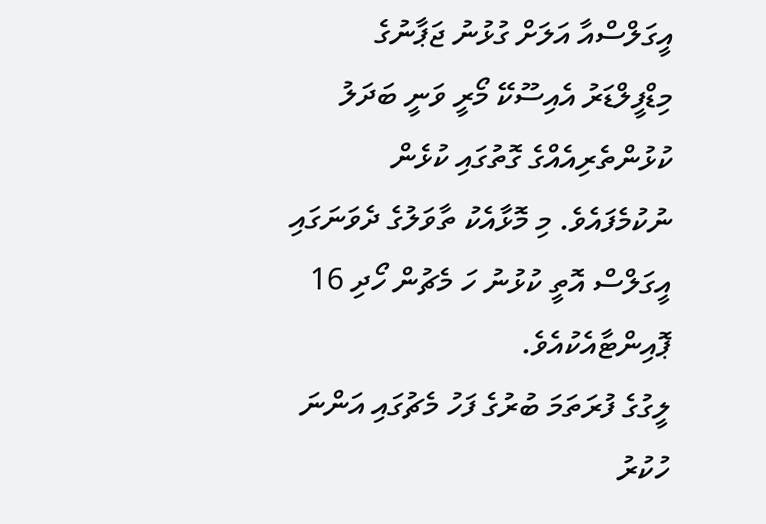އީގަލްސްއާ އަލަށް ގުޅުނު ޖަޕާނުގެ މިޑްފީލްޑަރު އެއިސޫކޭ މޯރީ ވަނީ ބަދަލު ކުޅުންތެރިއެއްގެ ގޮތުގައި ކުޅެން ނުކުމެފައެވެ. މި މޮޅާއެކު ތާވަލުގެ ދެވަނަގައި އީގަލްސް އޮތީ ކުޅުނު ހަ މެޗުން ހޯދި 16 ޕޮއިންޓާއެކުއެވެ.
ލީގުގެ ފުރަތަމަ ބުރުގެ ފަހު މެޗުގައި އަންނަ ހުކުރު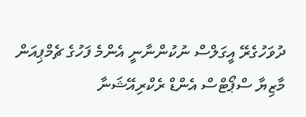ދުވަހުގެރޭ އީގަލްސް ނުކުންނާނީ އެންމެ ފަހުގެ ޗެމްޕިއަން މާޒިޔާ ސްޕޯޓްސް އެންޑް ރެކްރިއޭޝަނާ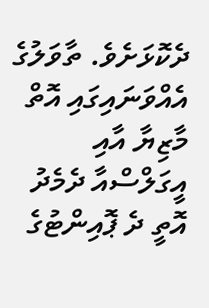ދެކޮޅަށެވެ. ތާވަލުގެ އެއްވަނައިގައި އޮތް މާޒިޔާ އާއި އީގަލްސްއާ ދެމެދު އޮތީ ދެ ޕޮއިންޓުގެ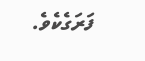ފަރަގެކެވެ.